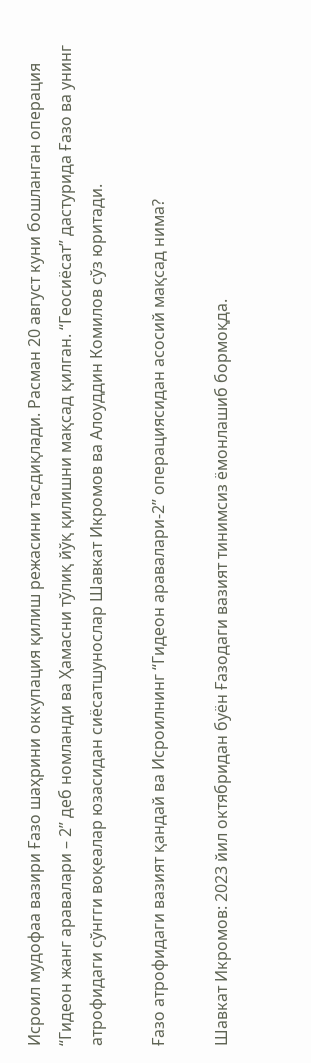Исроил мудофаа вазири Ғазо шаҳрини оккупация қилиш режасини тасдиқлади. Расман 20 август куни бошланган операция “Гидеон жанг аравалари – 2” деб номланди ва Ҳамасни тўлиқ йўқ қилишни мақсад қилган. “Геосиёсат” дастурида Ғазо ва унинг атрофидаги сўнгги воқеалар юзасидан сиёсатшунослар Шавкат Икромов ва Алоуддин Комилов сўз юритади.

Ғазо атрофидаги вазият қандай ва Исроилнинг “Гидеон аравалари-2” операциясидан асосий мақсад нима?

Шавкат Икромов: 2023 йил октябридан буён Ғазодаги вазият тинимсиз ёмонлашиб бормоқда.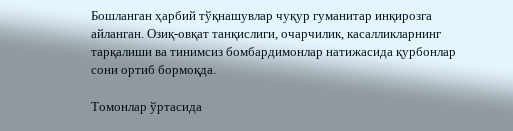Бошланган ҳарбий тўқнашувлар чуқур гуманитар инқирозга айланган. Озиқ-овқат танқислиги, очарчилик, касалликларнинг тарқалиши ва тинимсиз бомбардимонлар натижасида қурбонлар сони ортиб бормоқда.

Томонлар ўртасида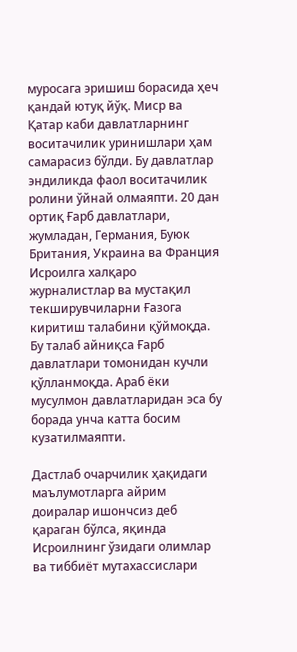муросага эришиш борасида ҳеч қандай ютуқ йўқ. Миср ва Қатар каби давлатларнинг воситачилик уринишлари ҳам самарасиз бўлди. Бу давлатлар эндиликда фаол воситачилик ролини ўйнай олмаяпти. 20 дан ортиқ Ғарб давлатлари, жумладан, Германия, Буюк Британия, Украина ва Франция Исроилга халқаро журналистлар ва мустақил текширувчиларни Ғазога киритиш талабини қўймоқда. Бу талаб айниқса Ғарб давлатлари томонидан кучли қўлланмоқда. Араб ёки мусулмон давлатларидан эса бу борада унча катта босим кузатилмаяпти.

Дастлаб очарчилик ҳақидаги маълумотларга айрим доиралар ишончсиз деб қараган бўлса, яқинда Исроилнинг ўзидаги олимлар ва тиббиёт мутахассислари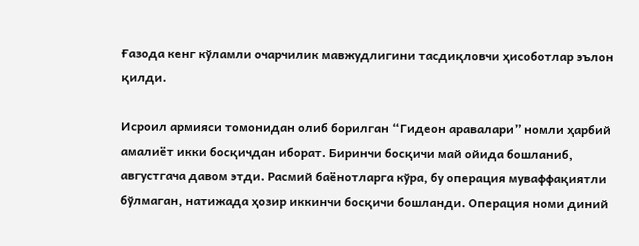Ғазода кенг кўламли очарчилик мавжудлигини тасдиқловчи ҳисоботлар эълон қилди.

Исроил армияси томонидан олиб борилган “Гидеон аравалари” номли ҳарбий амалиёт икки босқичдан иборат. Биринчи босқичи май ойида бошланиб, августгача давом этди. Расмий баёнотларга кўра, бу операция муваффақиятли бўлмаган, натижада ҳозир иккинчи босқичи бошланди. Операция номи диний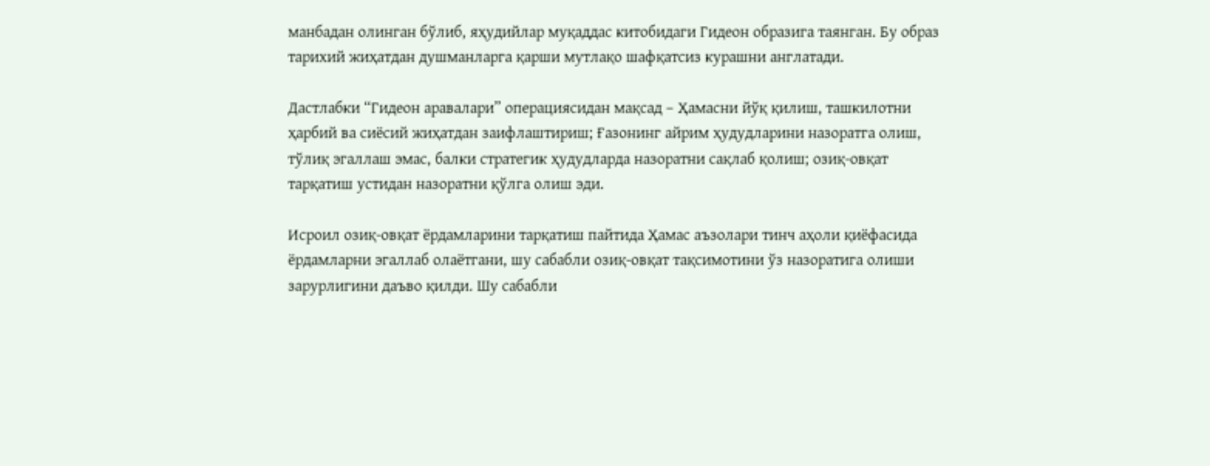манбадан олинган бўлиб, яҳудийлар муқаддас китобидаги Гидеон образига таянган. Бу образ тарихий жиҳатдан душманларга қарши мутлақо шафқатсиз курашни англатади.

Дастлабки “Гидеон аравалари” операциясидан мақсад – Ҳамасни йўқ қилиш, ташкилотни ҳарбий ва сиёсий жиҳатдан заифлаштириш; Ғазонинг айрим ҳудудларини назоратга олиш, тўлиқ эгаллаш эмас, балки стратегик ҳудудларда назоратни сақлаб қолиш; озиқ-овқат тарқатиш устидан назоратни қўлга олиш эди.

Исроил озиқ-овқат ёрдамларини тарқатиш пайтида Ҳамас аъзолари тинч аҳоли қиёфасида ёрдамларни эгаллаб олаётгани, шу сабабли озиқ-овқат тақсимотини ўз назоратига олиши зарурлигини даъво қилди. Шу сабабли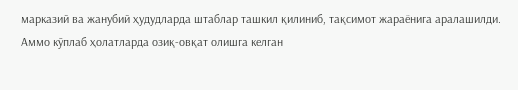марказий ва жанубий ҳудудларда штаблар ташкил қилиниб, тақсимот жараёнига аралашилди. Аммо кўплаб ҳолатларда озиқ-овқат олишга келган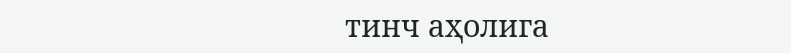тинч аҳолига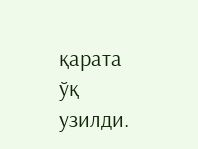қарата ўқ узилди.